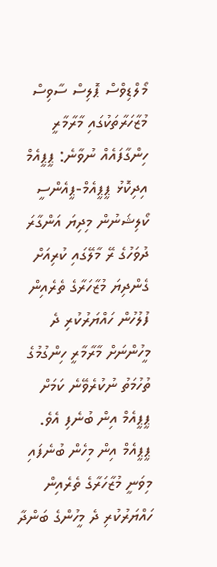މޯލްޑިވްސް ޕޮލިސް ސާވިސް
މުޒާހަރާތަކުގައި މާރާމާރީ ހިންގާފައެއް ނުވާނެ: ޕީޕީއެމް
އިދިކޮޅު ޕީޕީއެމް-ޕީއެންސީ ކޯލިޝަނުން މިދިޔަ އަންގާރަ ދުވަހުގެ ރޭ މާލޭގައި ކުރިއަށް ގެންދިޔަ މުޒާހަރާގެ ތެރެއިން ފުލުހުން ހައްޔަރުކުރި ދެ މީހުންނަށް މާރާމާރީ ހިންގުމުގެ ތުހުމަތު ނުކުރެވޭނެ ކަމަށް ޕީޕީއެމް އިން ބުނެފި އެވެ.
ޕީޕީއެމް އިން މިހެން ބުނެފައި މިވަނީ މުޒާހަރާގެ ތެރެއިން ހައްޔަރުކުރި ދެ މީހުންގެ ބަންދާ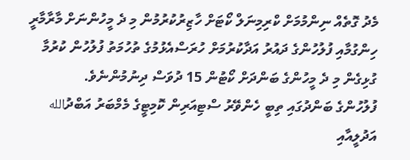މެދު ގޮތެއް ނިންމުމަށް ކްރިމިނަލް ކޯޓަށް ހާޒިރުކުރުމުން މި ދެ މީހުންނަށް މާރާމާރީ ހިންގުމާއި ފުލުހުންގެ ދައުރު އަދާކުރުމަށް ހުރަސްއެޅުމުގެ ތުހުމަތު ފުލުހުން ކުރުމާ ގުޅިގެން މި ދެ މީހުންގެ ބަންދަށް ކޯޓުން 15 ދުވަސް ދިނުމުންނެވެ.
ފުލުހުންގެ ބަންދުގައި ތިބީ ހެންވޭރު ސްޓިއަރިން ކޮމިޓީގެ މެމްބަރު އަބްދުالله އަދުލީއާއި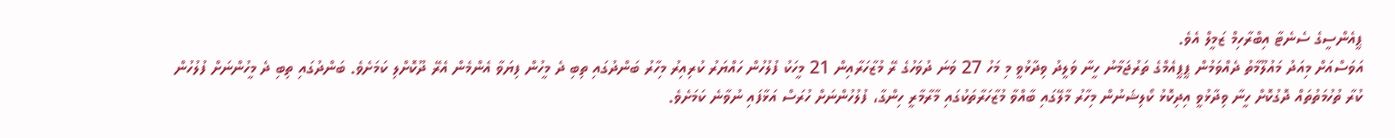ޕީއެންސީގެ ސެނެޓާ އިބްރާހިމް ޒަމީލް އެވެ.
އަވަސްއަށް މިއަދު މައުލޫމާތު ދެއްވަމުން ޕީޕީއެމްގެ ތަރުޖަމާނު ހީނާ ވަލީދު ވިދާޅުވީ މި މަހު 27 ވަނަ ދުވަހުގެ ރޭ މުޒާހަރާއިން 21 މީހަކު ފުލުހުން ހައްޔަރު ކުރިއިރު މިހާރު ބަންދުގައި ތިބި ދެ މީހުން ފިޔަވާ އެންމެން އެރޭ ދޫކޮށްލި ކަމަށެވެ. ބަންދުގައި ތިބި ދެ މީހުންނަށް ފުލުހުން ކުރާ ތުހުމަތުތައް ދޮގުކޮށް ހީނާ ވިދާޅުވީ އިދިކޮޅު ކޯލިޝަނުން މިހާރު މާލޭގައި ބާއްވާ މުޒާހަރާތަކުގައި މާރާމާރީ ހިންގާ، ފުލުހުންނަށް ހުރަސް އަޅާފައި ނުވާނެ ކަމަށެވެ.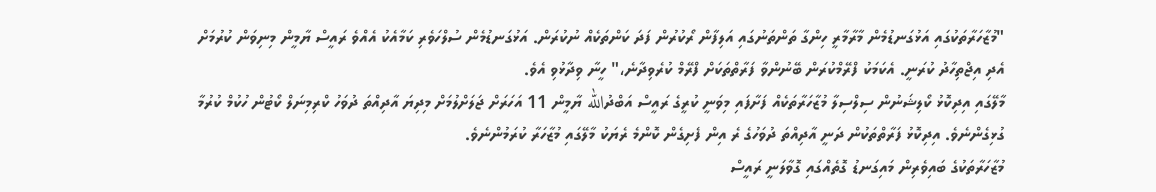"މުޒާހަރާތަކުގައި އަޅުގަނޑުމެން މާރާމާރީ ހިންގާ ތަންތަނުގައި އަލިފާން ރޯކުރުން ފަދަ ކަންތަކެއް ނުކުރަން. އަޅުގަނޑުމެން ސުލްހަވެރި ކަމާއެކު އެއްވެ ރައީސް ޔާމީން މިނިވަން ކުރުމަށް އެދި އިޖްތިހާދު ކުރަނީ. އެކަމަކު ފްރޭމްކުރަން ބޭނުންވާ ފަރާތްތަކަށް ފްރޭމް ކުރެވިދާނެ،" ހީނާ ވިދާޅުވި އެވެ.
މާލޭގައި އިދިކޮޅު ކޯލިޝަނުން ސިލްސިލާ މުޒާހަރާތަކެއް ފަށާފައި މިވަނީ ކުރީގެ ރައީސް އަބްދުالله ޔާމީން 11 އަހަރަށް ޖަލަށްލުމަށް މިދިޔަ އާދިއްތަ ދުވަހު ކްރިމިނަލް ކޯޓުން ހުކުމް ކުރުމާ ގުޅިގެންނެވެ. އިދިކޮޅު ފަރާތްތަކުން ދަނީ އާދިއްތަ ދުވަހުގެ ރެ އިން ފެށިގެން ކޮންމެ ރެޔަކު މާލޭގައި މުޒާހަރާ ކުރަމުންނެވެ.
މުޒާހަރާތަކުގެ ބައިވެރިން މައިގަނޑު ގޮތެއްގައި ގޮވާލަނީ ރައީސް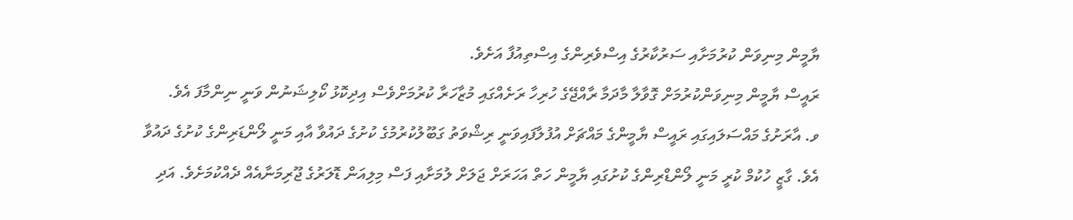ޔާމީން މިނިވަން ކުރުމަށާއި ސަރުކާރުގެ އިސްވެރިންގެ އިސްތިއުފާ އަށެވެ.
ރައީސް ޔާމީން މިނިވަންކުރުމަށް ގޮވާލާ މާދަމާ ރާއްޖޭގެ ހުރިހާ ރަށެއްގައި މުޒާހަރާ ކުރުމަށްވެސް އިދިކޮޅު ކޯލިޝަނުން ވަނީ ނިންމާފަ އެވެ.
ވ. އާރަށުގެ މައްސަލައިގައި ރައީސް ޔާމީންގެ މައްޗަށް އުފުލާފައިވަނީ ރިޝްވަތު ގަބޫލުކުރުމުގެ ކުށުގެ ދައުވާ އާއި މަނީ ލޯންޑަރިންގެ ކުށުގެ ދައުވާ އެވެ. ގާޒީ ހުކުމް ކުރީ މަނީ ލޯންޑްރިންގެ ކުށުގައި ޔާމީން ހަތް އަހަރަށް ޖަލަށް ލުމަށާއި ފަސް މިލިއަން ޑޮލަރުގެ ޖޫރިމަނާއެއް ދެއްކުމަށެވެ. އަދި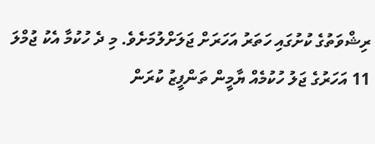ރިޝްވަތުގެ ކުށުގައި ހަތަރު އަހަރަށް ޖަލަށްލުމަށެވެ. މި ދެ ހުކުމާ އެކު ޖުމްލަ 11 އަހަރުގެ ޖަލު ހުކުމެއް ޔާމީން ތަންފީޒު ކުރަން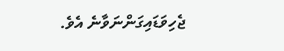ޖެހިވަޑައިގަންނަވާނެ އެވެ.